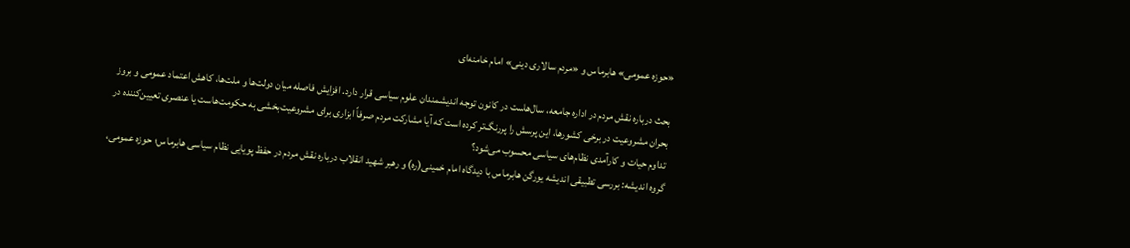«حوزه عمومی» هابرماس و «مردم سالاری دینی» امام خامنه‌ای

بحث درباره نقش مردم در اداره جامعه، سال‌هاست در کانون توجه اندیشمندان علوم سیاسی قرار دارد. افزایش فاصله میان دولت‌ها و ملت‌ها، کاهش اعتماد عمومی و بروز بحران مشروعیت در برخی کشورها، این پرسش را پررنگ‌تر کرده است که آیا مشارکت مردم صرفاً ابزاری برای مشروعیت‌بخشی به حکومت‌هاست یا عنصری تعیین‌کننده در تداوم حیات و کارآمدی نظام‌های سیاسی محسوب می‌شود؟
گروه اندیشه: بررسی تطبیقی اندیشه یورگن هابرماس با دیدگاه امام خمینی(ره) و رهبر شهید انقلاب درباره نقش مردم در حفظ پویایی نظام سیاسی هابرماس؛ حوزه عمومی،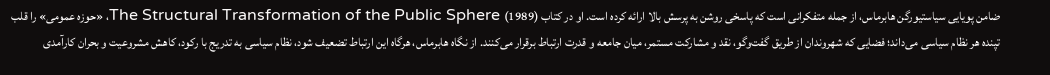ضامن پویایی سیاستیورگن هابرماس، از جمله متفکرانی است که پاسخی روشن به پرسش بالا ارائه کرده است. او در کتاب The Structural Transformation of the Public Sphere (1989)، «حوزه عمومی» را قلب تپنده هر نظام سیاسی می‌داند؛ فضایی که شهروندان از طریق گفت‌وگو، نقد و مشارکت مستمر، میان جامعه و قدرت ارتباط برقرار می‌کنند. از نگاه هابرماس، هرگاه این ارتباط تضعیف شود، نظام سیاسی به تدریج با رکود، کاهش مشروعیت و بحران کارآمدی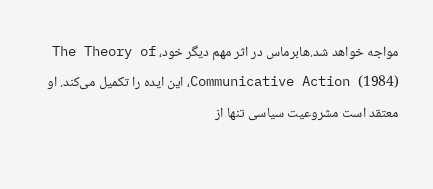مواجه خواهد شد.هابرماس در اثر مهم دیگر خود، The Theory of Communicative Action (1984)، این ایده را تکمیل می‌کند. او معتقد است مشروعیت سیاسی تنها از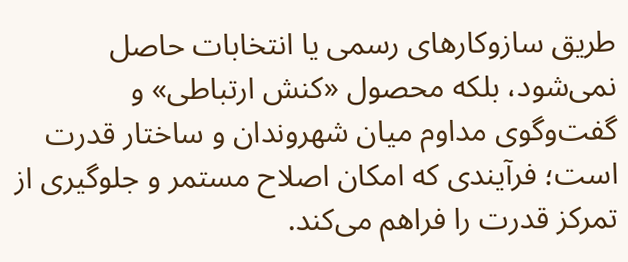طریق سازوکارهای رسمی یا انتخابات حاصل نمی‌شود، بلکه محصول «کنش ارتباطی» و گفت‌وگوی مداوم میان شهروندان و ساختار قدرت است؛ فرآیندی که امکان اصلاح مستمر و جلوگیری از تمرکز قدرت را فراهم می‌کند.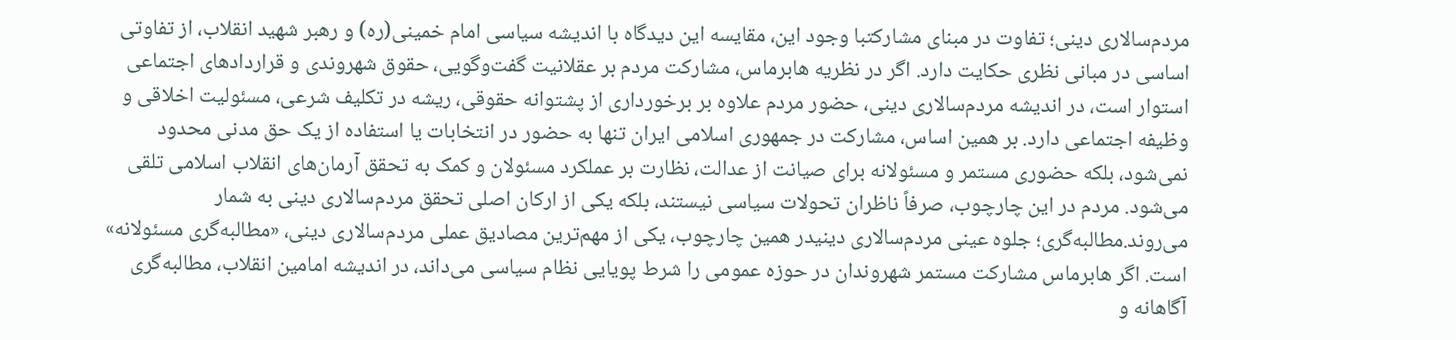مردم‌سالاری دینی؛ تفاوت در مبنای مشارکتبا وجود این، مقایسه این دیدگاه با اندیشه سیاسی امام خمینی(ره) و رهبر شهید انقلاب، از تفاوتی اساسی در مبانی نظری حکایت دارد. اگر در نظریه هابرماس، مشارکت مردم بر عقلانیت گفت‌وگویی، حقوق شهروندی و قراردادهای اجتماعی استوار است، در اندیشه مردم‌سالاری دینی، حضور مردم علاوه بر برخورداری از پشتوانه حقوقی، ریشه در تکلیف شرعی، مسئولیت اخلاقی و وظیفه اجتماعی دارد. بر همین اساس، مشارکت در جمهوری اسلامی ایران تنها به حضور در انتخابات یا استفاده از یک حق مدنی محدود نمی‌شود، بلکه حضوری مستمر و مسئولانه برای صیانت از عدالت، نظارت بر عملکرد مسئولان و کمک به تحقق آرمان‌های انقلاب اسلامی تلقی می‌شود. مردم در این چارچوب، صرفاً ناظران تحولات سیاسی نیستند، بلکه یکی از ارکان اصلی تحقق مردم‌سالاری دینی به شمار می‌روند.مطالبه‌گری؛ جلوه عینی مردم‌سالاری دینیدر همین چارچوب، یکی از مهم‌ترین مصادیق عملی مردم‌سالاری دینی، «مطالبه‌گری مسئولانه» است. اگر هابرماس مشارکت مستمر شهروندان در حوزه عمومی را شرط پویایی نظام سیاسی می‌داند، در اندیشه امامین انقلاب، مطالبه‌گری آگاهانه و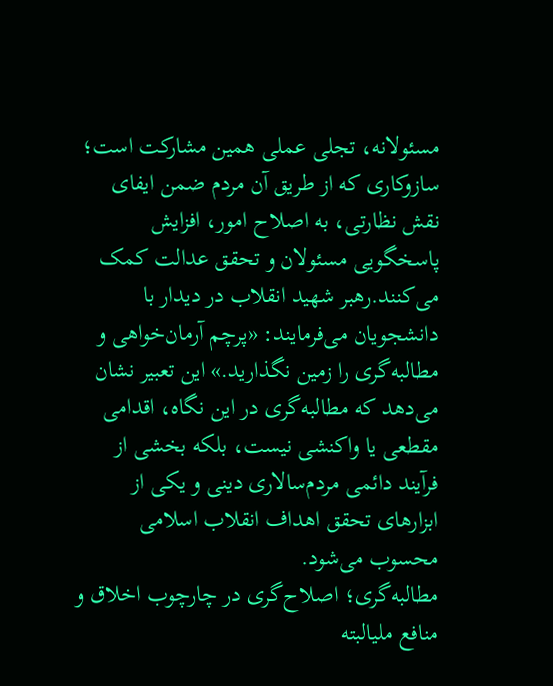مسئولانه، تجلی عملی همین مشارکت است؛ سازوکاری که از طریق آن مردم ضمن ایفای نقش نظارتی، به اصلاح امور، افزایش پاسخگویی مسئولان و تحقق عدالت کمک می‌کنند.رهبر شهید انقلاب در دیدار با دانشجویان می‌فرمایند: «پرچم آرمان‌خواهی و مطالبه‌گری را زمین نگذارید.» این تعبیر نشان می‌دهد که مطالبه‌گری در این نگاه، اقدامی مقطعی یا واکنشی نیست، بلکه بخشی از فرآیند دائمی مردم‌سالاری دینی و یکی از ابزارهای تحقق اهداف انقلاب اسلامی محسوب می‌شود.
مطالبه‌گری؛ اصلاح‌گری در چارچوب اخلاق و منافع ملیالبته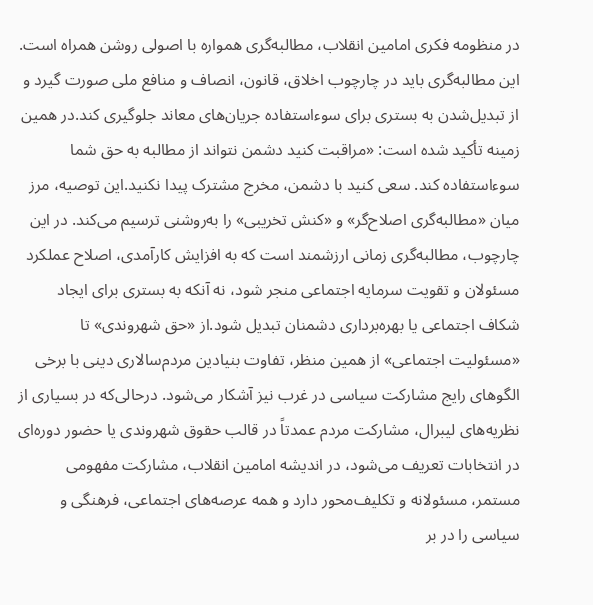در منظومه فکری امامین انقلاب، مطالبه‌گری همواره با اصولی روشن همراه است. این مطالبه‌گری باید در چارچوب اخلاق، قانون، انصاف و منافع ملی صورت گیرد و از تبدیل‌شدن به بستری برای سوءاستفاده جریان‌های معاند جلوگیری کند.در همین زمینه تأکید شده است: «مراقبت کنید دشمن نتواند از مطالبه به حق شما سوءاستفاده کند. سعی کنید با دشمن، مخرج مشترک پیدا نکنید.این توصیه، مرز میان «مطالبه‌گری اصلاح‌گر» و «کنش تخریبی» را به‌روشنی ترسیم می‌کند. در این چارچوب، مطالبه‌گری زمانی ارزشمند است که به افزایش کارآمدی، اصلاح عملکرد مسئولان و تقویت سرمایه اجتماعی منجر شود، نه آنکه به بستری برای ایجاد شکاف اجتماعی یا بهره‌برداری دشمنان تبدیل شود.از «حق شهروندی» تا «مسئولیت اجتماعی» از همین منظر، تفاوت بنیادین مردم‌سالاری دینی با برخی الگوهای رایج مشارکت سیاسی در غرب نیز آشکار می‌شود. درحالی‌که در بسیاری از نظریه‌های لیبرال، مشارکت مردم عمدتاً در قالب حقوق شهروندی یا حضور دوره‌ای در انتخابات تعریف می‌شود، در اندیشه امامین انقلاب، مشارکت مفهومی مستمر، مسئولانه و تکلیف‌محور دارد و همه عرصه‌های اجتماعی، فرهنگی و سیاسی را در بر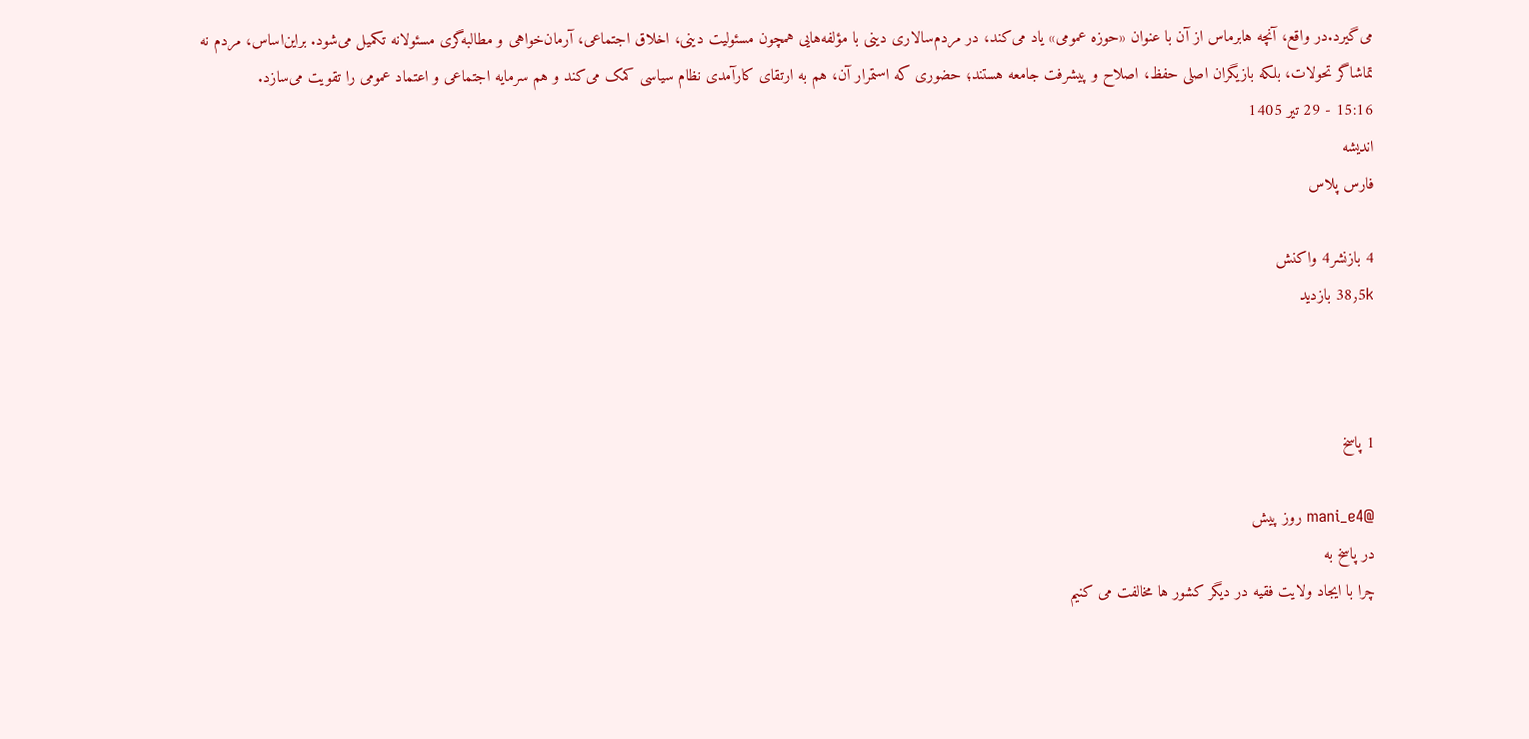می‌گیرد.در واقع، آنچه هابرماس از آن با عنوان «حوزه عمومی» یاد می‌کند، در مردم‌سالاری دینی با مؤلفه‌هایی همچون مسئولیت دینی، اخلاق اجتماعی، آرمان‌خواهی و مطالبه‌گری مسئولانه تکمیل می‌شود. براین‌اساس، مردم نه تماشاگر تحولات، بلکه بازیگران اصلی حفظ، اصلاح و پیشرفت جامعه هستند؛ حضوری که استمرار آن، هم به ارتقای کارآمدی نظام سیاسی کمک می‌کند و هم سرمایه اجتماعی و اعتماد عمومی را تقویت می‌سازد.
15:16 - 29 تیر 1405
اندیشه
فارس پلاس

4 بازنشر4 واکنش
38٫5k بازدید



1 پاسخ

@mani_e4 روز پیش
در پاسخ به
چرا با ایجاد ولایت فقیه در دیگر کشور ها مخالفت می کنیم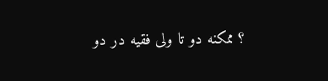؟ ممکنه دو تا ولی فقیه در دو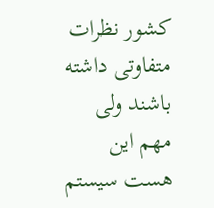کشور نظرات متفاوتی داشته باشند ولی مهم این هست سیستم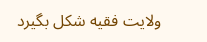ولایت فقیه شکل بگیرد